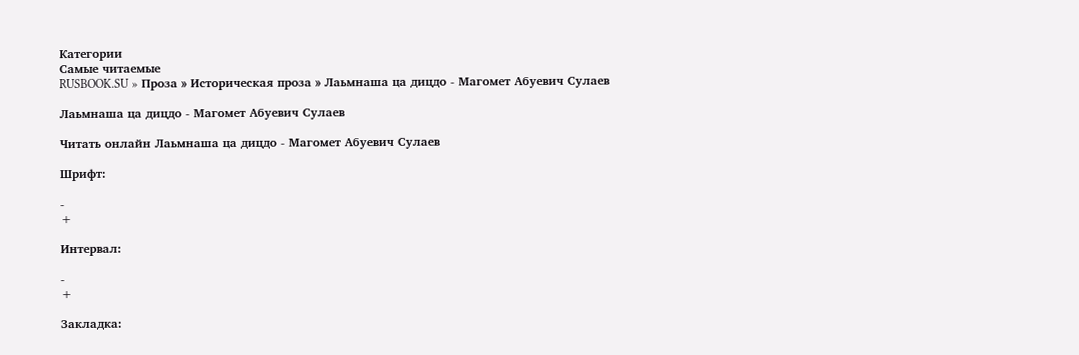Категории
Самые читаемые
RUSBOOK.SU » Проза » Историческая проза » Лаьмнаша ца дицдо - Магомет Абуевич Сулаев

Лаьмнаша ца дицдо - Магомет Абуевич Сулаев

Читать онлайн Лаьмнаша ца дицдо - Магомет Абуевич Сулаев

Шрифт:

-
+

Интервал:

-
+

Закладка: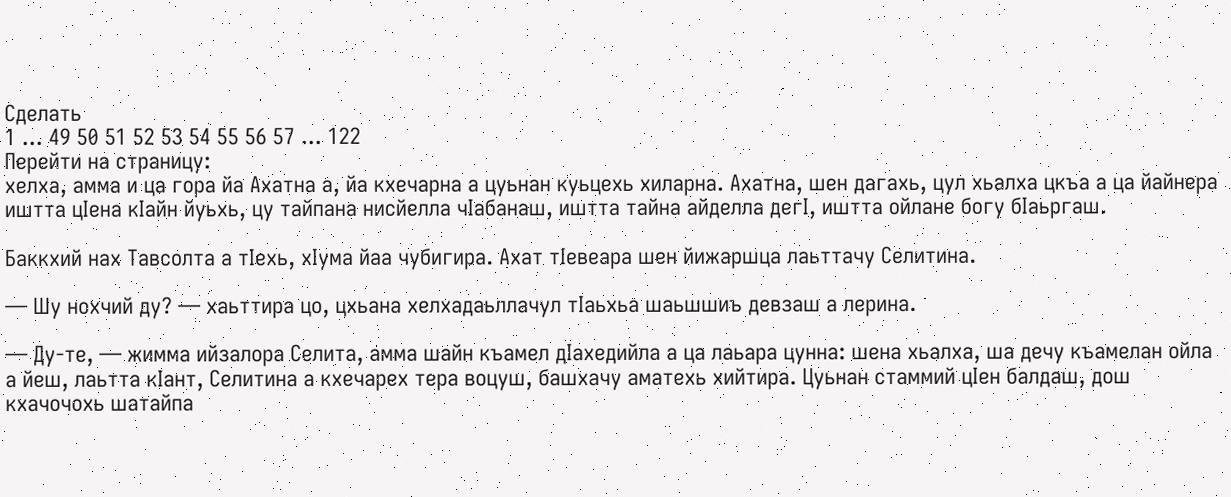Сделать
1 ... 49 50 51 52 53 54 55 56 57 ... 122
Перейти на страницу:
хелха, амма и ца гора йа Ахатна а, йа кхечарна а цуьнан куьцехь хиларна. Ахатна, шен дагахь, цул хьалха цкъа а ца йайнера иштта цIена кIайн йуьхь, цу тайпана нисйелла чIабанаш, иштта тайна айделла дегI, иштта ойлане богу бIаьргаш.

Баккхий нах Тавсолта а тIехь, хIума йаа чубигира. Ахат тIевеара шен йижаршца лаьттачу Селитина.

— Шу нохчий ду? — хаьттира цо, цхьана хелхадаьллачул тIаьхьа шаьшшиъ девзаш а лерина.

— Ду-те, — жимма ийзалора Селита, амма шайн къамел дIахедийла а ца лаьара цунна: шена хьалха, ша дечу къамелан ойла а йеш, лаьтта кIант, Селитина а кхечарех тера воцуш, башхачу аматехь хийтира. Цуьнан стаммий цIен балдаш, дош кхачочохь шатайпа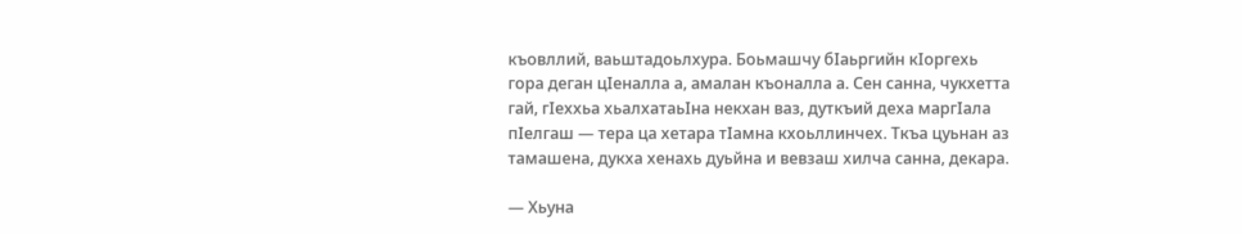къовллий, ваьштадоьлхура. Боьмашчу бIаьргийн кIоргехь гора деган цIеналла а, амалан къоналла а. Сен санна, чукхетта гай, гIеххьа хьалхатаьIна некхан ваз, дуткъий деха маргIала пIелгаш — тера ца хетара тIамна кхоьллинчех. Ткъа цуьнан аз тамашена, дукха хенахь дуьйна и вевзаш хилча санна, декара.

— Хьуна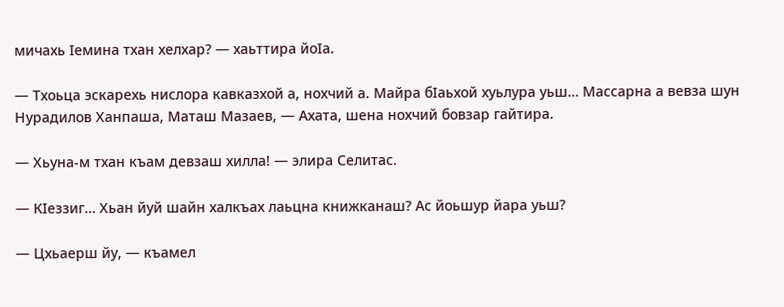мичахь Iемина тхан хелхар? — хаьттира йоIа.

— Тхоьца эскарехь нислора кавказхой а, нохчий а. Майра бIаьхой хуьлура уьш… Массарна а вевза шун Нурадилов Ханпаша, Маташ Мазаев, — Ахата, шена нохчий бовзар гайтира.

— Хьуна-м тхан къам девзаш хилла! — элира Селитас.

— КIеззиг… Хьан йуй шайн халкъах лаьцна книжканаш? Ас йоьшур йара уьш?

— Цхьаерш йу, — къамел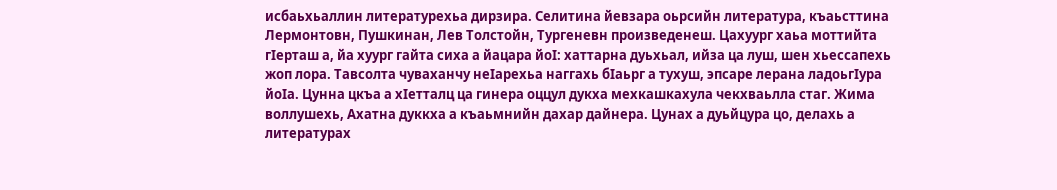исбаьхьаллин литературехьа дирзира. Селитина йевзара оьрсийн литература, къаьсттина Лермонтовн, Пушкинан, Лев Толстойн, Тургеневн произведенеш. Цахуург хаьа моттийта гIерташ а, йа хуург гайта сиха а йацара йоI: хаттарна дуьхьал, ийза ца луш, шен хьессапехь жоп лора. Тавсолта чуваханчу неIарехьа наггахь бIаьрг а тухуш, эпсаре лерана ладоьгIура йоIа. Цунна цкъа а хIетталц ца гинера оццул дукха мехкашкахула чекхваьлла стаг. Жима воллушехь, Ахатна дуккха а къаьмнийн дахар дайнера. Цунах а дуьйцура цо, делахь а литературах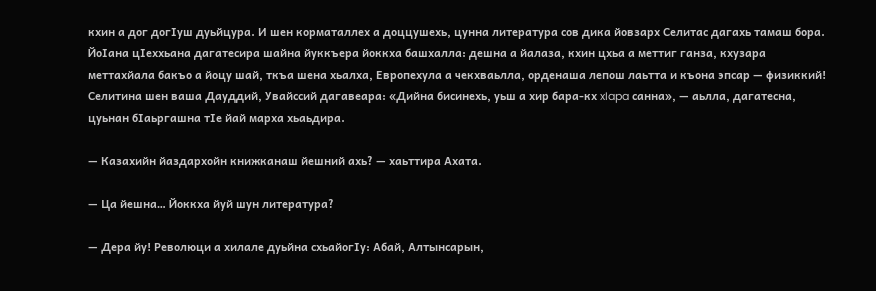кхин а дог догIуш дуьйцура. И шен корматаллех а доццушехь, цунна литература сов дика йовзарх Ceлитас дагахь тамаш бора. ЙоIана цIеххьана дагатесира шайна йуккъера йоккха башхалла: дешна а йалаза, кхин цхьа а меттиг ганза, кхузара меттахйала бакъо а йоцу шай, ткъа шена хьалха, Европехула а чекхваьлла, орденаша лепош лаьтта и къона эпсар — физиккий! Селитина шен ваша Дауддий, Увайссий дагавеара: «Дийна бисинехь, уьш а хир бара-кх xIapa санна», — аьлла, дагатесна, цуьнан бIаьргашна тIе йай марха хьаьдира.

— Казахийн йаздархойн книжканаш йешний ахь? — хаьттира Ахата.

— Ца йешна… Йоккха йуй шун литература?

— Дера йу! Революци а хилале дуьйна схьайогIу: Абай, Алтынсарын,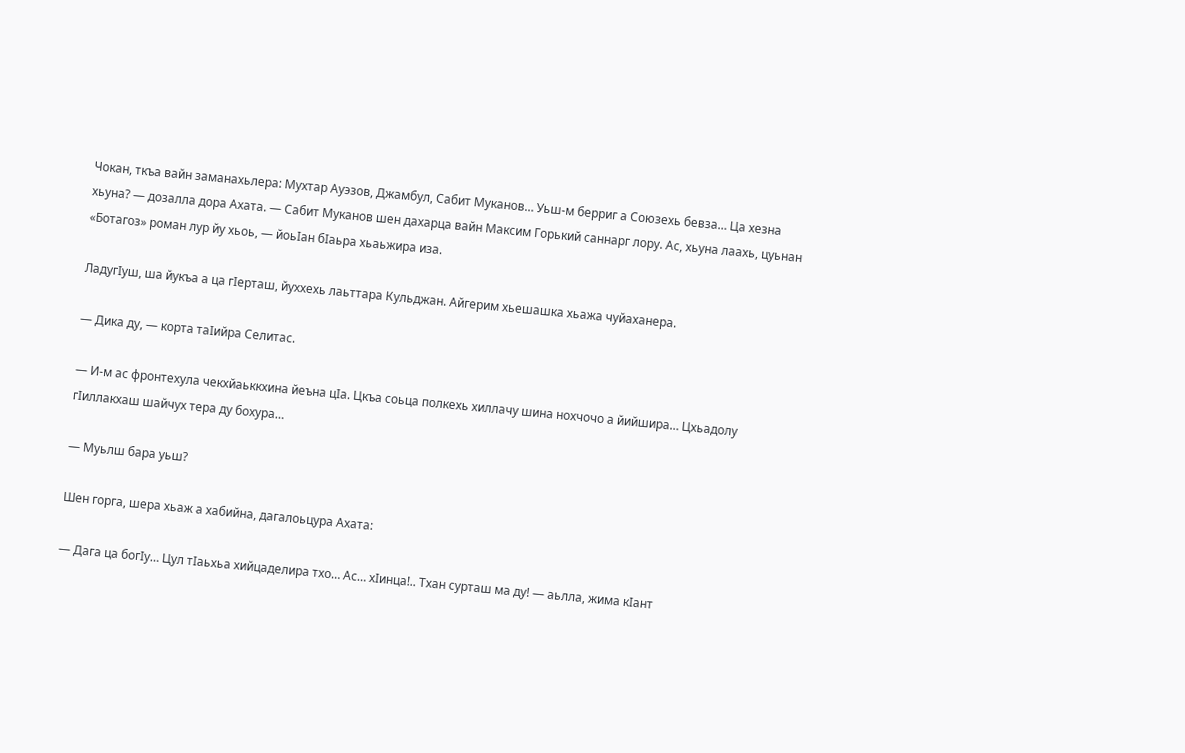Чокан, ткъа вайн заманахьлера: Мухтар Ауэзов, Джамбул, Сабит Муканов… Уьш-м берриг а Союзехь бевза… Ца хезна хьуна? — дозалла дора Ахата. — Сабит Муканов шен дахарца вайн Максим Горький саннарг лору. Ас, хьуна лаахь, цуьнан «Ботагоз» роман лур йу хьоь, — йоьIан бIаьра хьаьжира иза.

ЛадугIуш, ша йукъа а ца гIерташ, йуххехь лаьттара Кульджан. Айгерим хьешашка хьажа чуйаханера.

— Дика ду, — корта таIийра Селитас.

— И-м ас фронтехула чекхйаьккхина йеъна цIа. Цкъа соьца полкехь хиллачу шина нохчочо а йийшира… Цхьадолу гIиллакхаш шайчух тера ду бохура…

— Муьлш бара уьш?

Шен горга, шера хьаж а хабийна, дагалоьцура Ахата:

— Дага ца богIу… Цул тIаьхьа хийцаделира тхо… Ас… хIинца!.. Тхан сурташ ма ду! — аьлла, жима кIант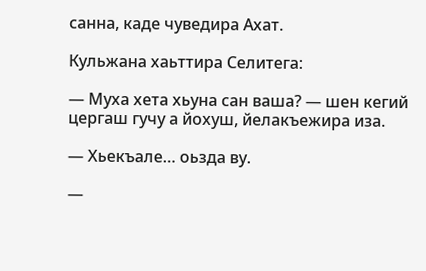санна, каде чуведира Ахат.

Кульжана хаьттира Селитега:

— Муха хета хьуна сан ваша? — шен кегий цергаш гучу а йохуш, йелакъежира иза.

— Хьекъале… оьзда ву.

—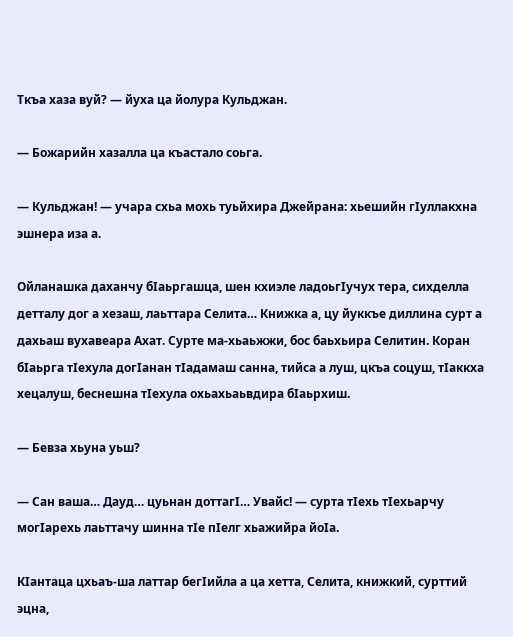Ткъа хаза вуй? — йуха ца йолура Кульджан.

— Божарийн хазалла ца къастало соьга.

— Кульджан! — учара схьа мохь туьйхира Джейрана: хьешийн гIуллакхна эшнера иза а.

Ойланашка даханчу бIаьргашца, шен кхиэле ладоьгIучух тера, сихделла детталу дог а хезаш, лаьттара Селита… Книжка а, цу йуккъе диллина сурт а дахьаш вухавеара Ахат. Сурте ма-хьаьжжи, бос баьхьира Селитин. Коран бIаьрга тIехула догIанан тIадамаш санна, тийса а луш, цкъа соцуш, тIаккха хецалуш, беснешна тIехула охьахьаьвдира бIаьрхиш.

— Бевза хьуна уьш?

— Сан ваша… Дауд… цуьнан доттагI… Увайс! — сурта тIехь тIехьарчу могIарехь лаьттачу шинна тIе пIелг хьажийра йоIа.

КIантаца цхьаъ-ша латтар бегIийла а ца хетта, Селита, книжкий, сурттий эцна,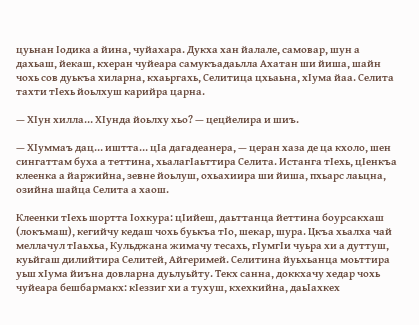цуьнан Iодика а йина, чуйахара. Дукха хан йалале, самовар, шун а дахьаш, йекаш, кхеран чуйеара самукъадаьлла Ахатан ши йиша, шайн чохь сов дуькъа хиларна, кхаьргахь, Селитица цхьаьна, хIума йаа. Селита тахти тIехь йоьлхуш карийра царна.

— ХIун хилла… ХIунда йоьлху хьо? — цецйелира и шиъ.

— ХIуммаъ дац… иштта… цIа дагадеанера, — церан хаза де ца кхоло, шен сингаттам буха а теттина, хьалагIаьттира Селита. Истанга тIехь, цIенкъа клеенка а йаржийна, зевне йоьлуш, охьахиира ши йиша, пхьарс лаьцна, озийна шайца Селита а хаош.

Клеенки тIехь шортта Iохкура: цIийеш, даьттанца йеттина боурсакхаш (локъмаш), кегийчу кедаш чохь буькъа тIо, шекар, шура. Цкъа хьалха чай меллачул тIаьхьа, Кульджана жимачу тесахь, гIумгIи чуьра хи а дуттуш, куьйгаш дилийтира Селитей, Айгеримей. Селитина йуьхьанца моьттира уьш хIума йиъна довларна дуьлуьйту. Текх санна, доккхачу хедар чохь чуйеара бешбармакх: кIеззиг хи а тухуш, кхехкийна, даьIахкех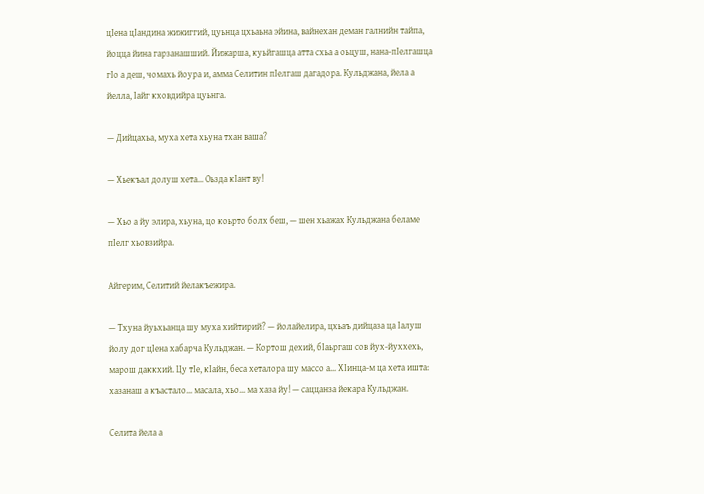цIена цIандина жижиггий, цуьнца цхьаьна эйина, вайнехан деман галнийн тайпа, йоцца йина гарзанашший. Йижарша, куьйгашца атта схьа а оьцуш, нана-пIелгашца гIo а деш, чомахь йоура и, амма Селитин пIелгаш дагадора. Кульджана, йела а йелла, Iайг кховдийра цуьнга.

— Дийцахьа, муха хета хьуна тхан ваша?

— Хьекъал долуш хета… Оьзда кIант ву!

— Хьо а йу элира, хьуна, цо коьрто болх беш, — шен хьажах Кульджана беламе пIелг хьовзийра.

Айгерим, Селитий йелакъежира.

— Тхуна йуьхьанца шу муха хийтирий? — йолайелира, цхьаъ дийцаза ца Iалуш йолу дог цIена хабарча Кульджан. — Кортош дехий, бIаьргаш сов йух-йуххехь, марош даккхий. Цу тIе, кIайн, беса хеталора шу массо а… ХIинца-м ца хета ишта: хазанаш а къастало… масала, хьо… ма хаза йу! — саццанза йекара Кульджан.

Селита йела а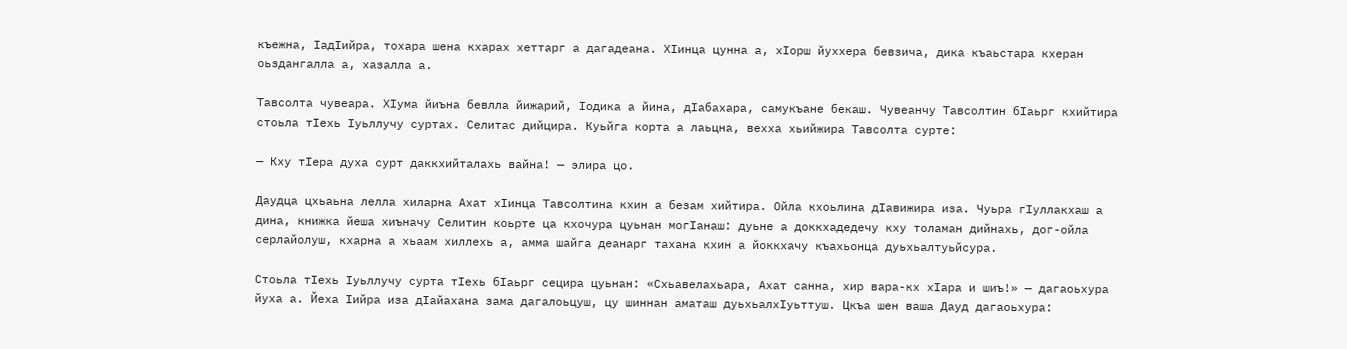къежна, IадIийра, тохара шена кхарах хеттарг а дагадеана. ХIинца цунна a, xIopш йуххера бевзича, дика къаьстара кхеран оьздангалла а, хазалла а.

Тавсолта чувеара. ХIума йиъна бевлла йижарий, Iодика а йина, дIабахара, самукъане бекаш. Чувеанчу Тавсолтин бIаьрг кхийтира стоьла тIехь Iуьллучу суртах. Селитас дийцира. Куьйга корта а лаьцна, вехха хьийжира Тавсолта сурте:

— Кху тIера духа сурт даккхийталахь вайна! — элира цо.

Даудца цхьаьна лелла хиларна Ахат хIинца Тавсолтина кхин а безам хийтира. Ойла кхоьлина дIавижира иза. Чуьра гIуллакхаш а дина, книжка йеша хиъначу Селитин коьрте ца кхочура цуьнан могIанаш: дуьне а доккхадедечу кху толаман дийнахь, дог-ойла серлайолуш, кхарна а хьаам хиллехь а, амма шайга деанарг тахана кхин а йоккхачу къахьонца дуьхьалтуьйсура.

Стоьла тIехь Iуьллучу сурта тIехь бIаьрг сецира цуьнан: «Схьавелахьара, Ахат санна, хир вара-кх xIapa и шиъ!» — дагаоьхура йуха а. Йеха Iийра иза дIайахана зама дагалоьцуш, цу шиннан аматаш дуьхьалхIуьттуш. Цкъа шен ваша Дауд дагаоьхура: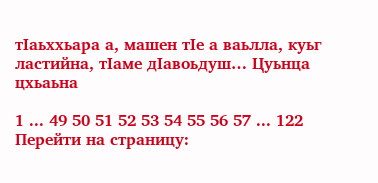тIаьххьара а, машен тIе а ваьлла, куьг ластийна, тIаме дIавоьдуш… Цуьнца цхьаьна

1 ... 49 50 51 52 53 54 55 56 57 ... 122
Перейти на страницу: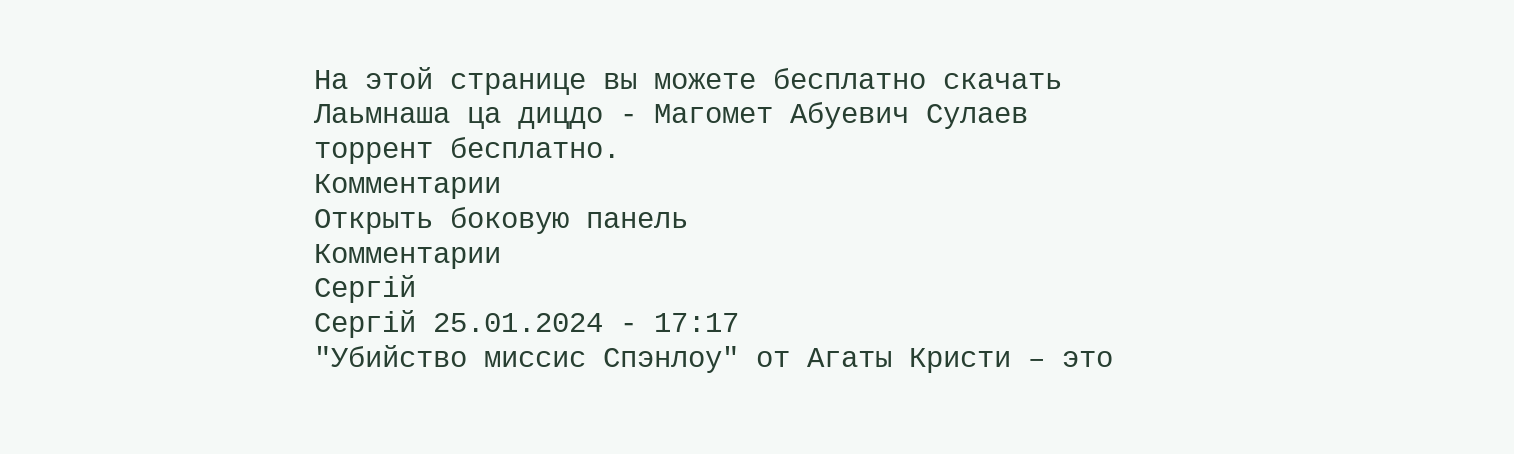На этой странице вы можете бесплатно скачать Лаьмнаша ца дицдо - Магомет Абуевич Сулаев торрент бесплатно.
Комментарии
Открыть боковую панель
Комментарии
Сергій
Сергій 25.01.2024 - 17:17
"Убийство миссис Спэнлоу" от Агаты Кристи – это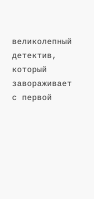великолепный детектив, который завораживает с первой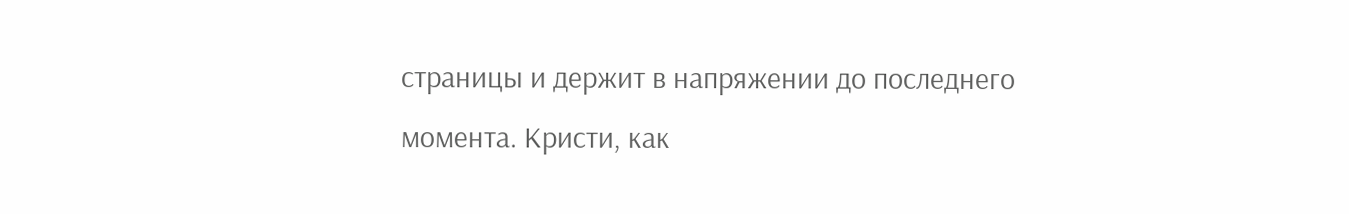страницы и держит в напряжении до последнего момента. Кристи, как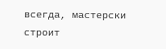всегда, мастерски строит